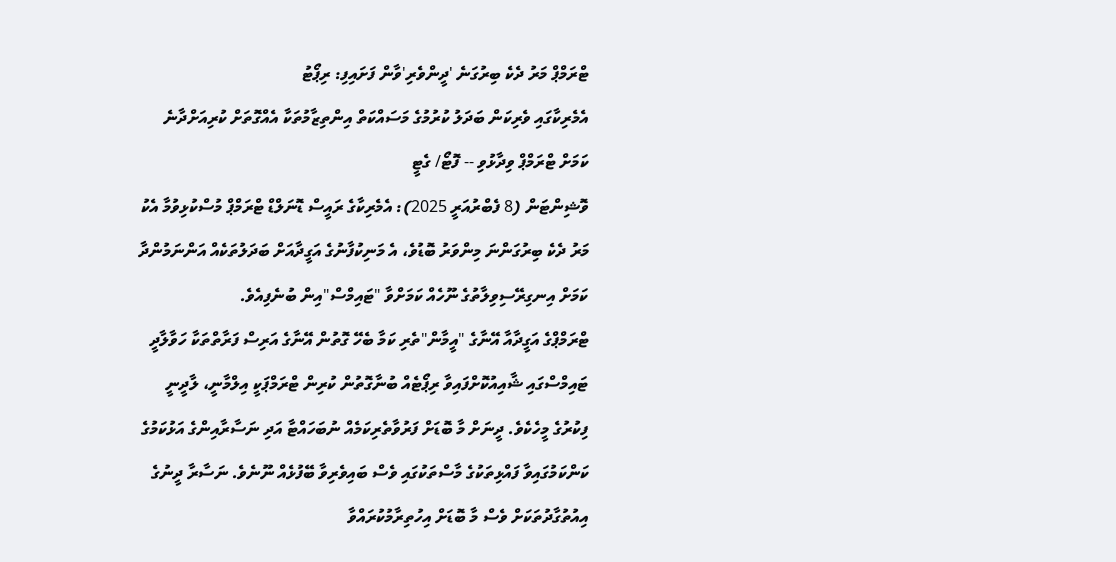ޓްރަމްޕް މަރު ދެކެ ބިރުގަނެ 'ދީންވެރި'ވާން ފަށައިފި: ރިޕޯޓު
އެމެރިކާގައި ވެރިކަން ބަދަލު ކުރުމުގެ މަސައްކަތް އިންތިޒާމުތަކާ އެއްގޮތަށް ކުރިއަށްދާނެ ކަމަށް ޓްރަމްޕް ވިދާޅުވި -- ފޮޓޯ/ ގެޓީ
ވޮޝިންޓަން (8 ފެބްރުއަރީ 2025): އެމެރިކާގެ ރައީސް ޑޮނަލްޑް ޓްރަމްޕް މުސްކުޅިވުމާ އެކު މަރު ދެކެ ބިރުގަންނަ މިންވަރު ބޮޑުވެ، އެ މަނިކުފާނުގެ އަގީދާއަށް ބަދަލުތަކެއް އަންނަމުންދާ ކަމަށް އިނގިރޭސިވިލާތުގެ ނޫހެއް ކަމަށްވާ "ޓައިމްސް"އިން ބުނެފިއެވެ.
ޓްރަމްޕްގެ އަގީދާއާ އޭނާގެ "އީމާން"ތެރި ކަމާ ބެހޭ ގޮތުން އޭނާގެ އަރިސް ފަރާތްތަކާ ހަވާލާދީ ޓައިމްސްގައި ޝާއިއުކޮށްފައިވާ ރިޕޯޓެއް ބުނާގޮތުން ކުރިން ޓްރަމްޕަކީ އިލްމާނީ، ލާދީނީ ފިކުރުގެ މީހެކެވެ. ދީނަށް މާ ބޮޑަށް ފަރުވާތެރިކަމެއް ނުބަހައްޓާ އަދި ނަސާރާއިންގެ އަޅުކަމުގެ ކަންކަމުގައިވާ ފައްޅިތަކުގެ މާސްތަކުގައި ވެސް ބައިވެރިވާ ބޭފުޅެއް ނޫނެވެ. ނަސާރާ ދީނުގެ އިއުތުގާދުތަކަށް ވެސް މާ ބޮޑަށް އިހުތިރާމުކުރައްވާ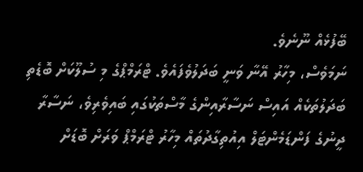ބޭފުޅެއް ނޫނެވެ.
ނަމަވެސް، މިހާރު އޭނާ ވަނީ ބަދަލުވެފައެވެ. ޓްރަމްޕްގެ މި ސުލޫކަށް ބޮޑެތި ބަދަލުތަކެއް އައިސް ނަސާރާއިންގެ މާސްތަކުގައި ބައިވެރިވެ، ނަސާރާ ދީނުގެ ފަންޑަމެންޓަލް އިއުތިގާދުތައް މިހާރު ޓްރަމްޕް ވަރަށް ބޮޑަށް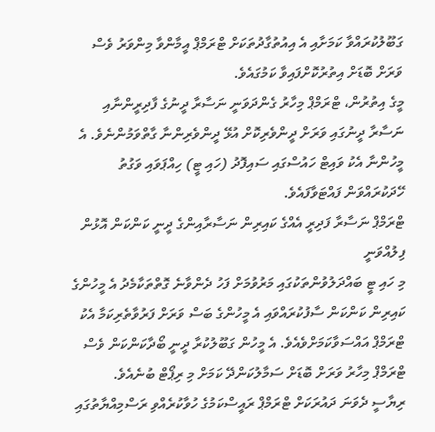ގަބޫލުކުރައްވާ ކަމަށާއި އެ އިއުތުގާދުތަކަށް ޓްރަމްޕް އީމާންވާ މިންވަރު ވެސް ވަރަށް ބޮޑަށް އިތުރުކޮށްފައިވާ ކަމުގައެވެ.
މީގެ އިތުރުން، ޓްރަމްޕް މިހާރު ގެންދަވަނީ ނަސާރާ ދީނުގެ ފާދިރީންނާއި ނަސާރާ ދީނުގައި ވަރަށް ދީންވެރިކޮށް އުޅޭ ދީންވެރިންނާ ގާތްވަމުންނެވެ. އެ މީހުންނާ އެކު ވައިޓް ހައުސްގައި ސައިފޮދު (ހައި ޓީ) ހިއްޕަވައި ވަގުތު ހޭދަކުރައްވަން ފައްޓަވާފައެވެ.
ޓްރަމްޕް ނަސާރާ ފަދިރީ އެއްގެ ކައިރިން ނަސާރާއިންގެ ދީނީ ކަންކަން އޮޅުން ފިލުއްވަނީ
މި ހައި ޓީ ބައްދަލުވުންތަކުގައި މަރުވުމަށް ފަހު ދެންވާނެ ގޮތްތަކާމެދު އެ މީހުންގެ ކައިރިން ކަންކަން ސާފުކުރައްވައި އެ މީހުންގެ ބަސް ވަރަށް ފަރުވާތެރިކަމާ އެކު ޓްރަމްޕް އައްސަވާކަމަށްވެއެވެ. އެ މީހުން ގަބޫލުކުރާ ދީނީ ބޯދާކަންކަން ވެސް ޓްރަމްޕް މިހާރު ވަރަށް ބޮޑަށް ސަމާލުކަންދޭ ކަމަށް މި ރިޕޯޓް ބުނެއެވެ.
ރިޔާސީ ދެވަނަ ދައުރަކަށް ޓްރަމްޕް ރައީސްކަމުގެ ހުވާކުރެއްވި ރަސްމިއްޔާތުގައި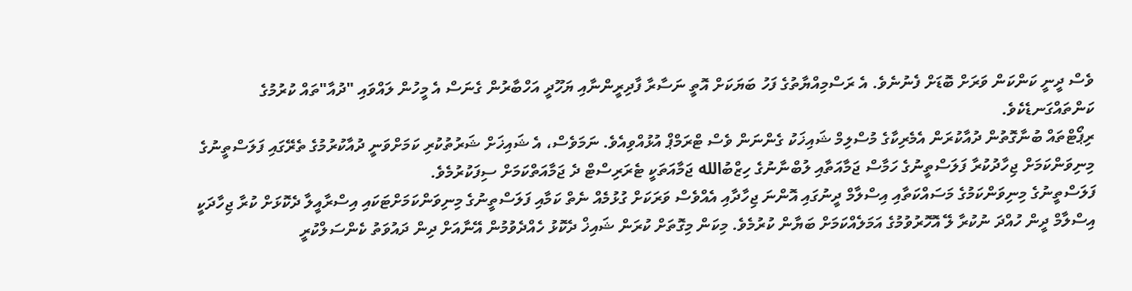ވެސް ދީނީ ކަންކަން ވަރަށް ބޮޑަށް ފެނުނެވެ. އެ ރަސްމިއްޔާތުގެ ފަހު ބަޔަކަށް އޮތީ ނަސާރާ ފާދިރީންނާއި ޔަހޫދީ އަހްބާރުން ގެނަސް އެ މީހުން ލައްވައި "ދުއާ"ތައް ކުރުމުގެ ކަންތައްގަނޑެކެވެ.
ރިޕޯޓްތައް ބުނާގޮތުން ދުއާކުރަން އެމެރިކާގެ މުސްލިމް ޝައިޚަކު ގެންނަން ވެސް ޓްރަމްޕް އުޅުއްވިއެވެ. ނަމަވެސް، އެ ޝައިޚަށް ޝަރުތުކުރި ކަމަށްވަނީ ދުއާކުރުމުގެ ތެރޭގައި ފަލަސްތީނުގެ މިނިވަންކަމަށް ޖިހާދުކުރާ ފަލަސްތީނުގެ ހަމާސް ޖަމާއަތާއި ލުބްނާނުގެ ހިޒްބުالله ޖަމާއަތަކީ ޓެރަރިސްޓް ދެ ޖަމާއަތްކަމަށް ސިފަކުރުމެވެ.
ފަލަސްތީނުގެ މިނިވަންކަމުގެ މަސައްކަތާއި އިސްލާމް ދީނުގައި އޮންނަ ޖިހާދާއި އެއްވެސް ވަރަކަށް ގުޅުމެއް ނެތް ކަމާއި ފަލަސްތީނުގެ މިނިވަންކަމަށްޓަކައި އިސްރާއީލާ ދެކޮޅަށް ކުރާ ޖިހާދަކީ އިސްލާމް ދީން ހުއްދަ ނުކުރާ ލޭ އޮހޮރުވުމުގެ އަމަލެއްކަމަށް ބަޔާން ކުރުމެވެ. މިކަން މިގޮތަށް ކުރަން ޝައިޚް ދެކޮޅު ހެއްދެވުމުން އޭނާއަށް ދިން ދައުވަތު ކެންސަލްކުރީ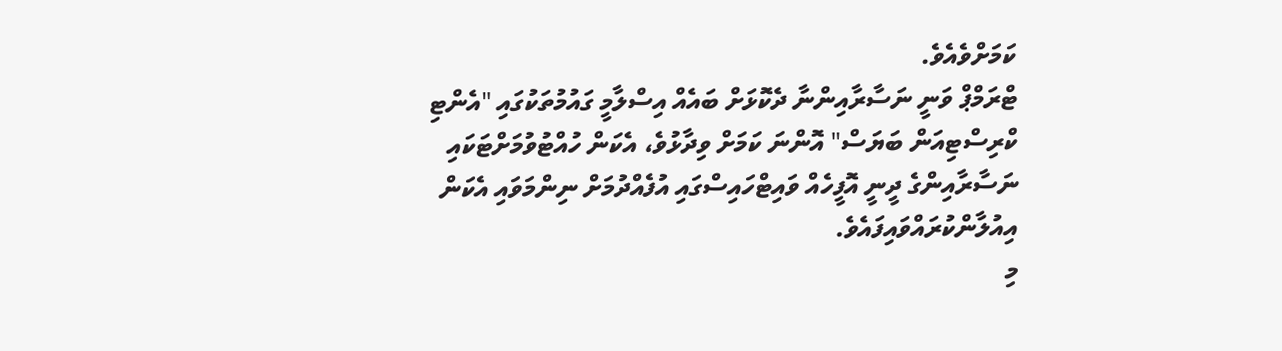ކަމަށްވެއެވެ.
ޓްރަމްޕް ވަނީ ނަސާރާއިންނާ ދެކޮޅަށް ބައެއް އިސްލާމީ ގައުމުތަކުގައި "އެންޓި ކްރިސްޓިއަން ބަޔަސް" އޮންނަ ކަމަށް ވިދާޅުވެ، އެކަން ހުއްޓުވުމަށްޓަކައި ނަސާރާއިންގެ ދީނީ އޮފީހެއް ވައިޓްހައިސްގައި އުފެއްދުމަށް ނިންމަވައި އެކަން އިއުލާންކުރައްވައިފައެވެ.
މި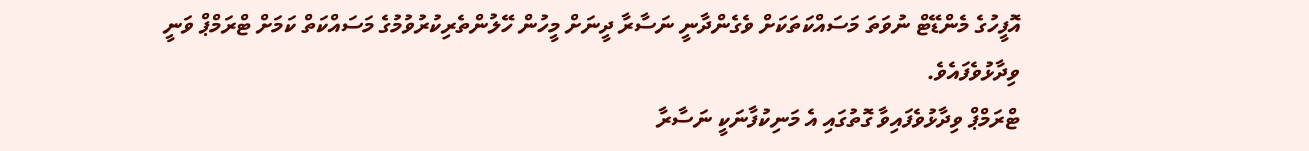އޮފީހުގެ މެންޑޭޓް ނުވަތަ މަސައްކަތަކަށް ވެގެންދާނީ ނަސާރާ ދީނަށް މީހުން ހޭލުންތެރިކުރުވުމުގެ މަސައްކަތް ކަމަށް ޓްރަމްޕް ވަނީ ވިދާޅުވެފައެވެ.
ޓްރަމްޕް ވިދާޅުވެފައިވާ ގޮތުގައި އެ މަނިކުފާނަކީ ނަސާރާ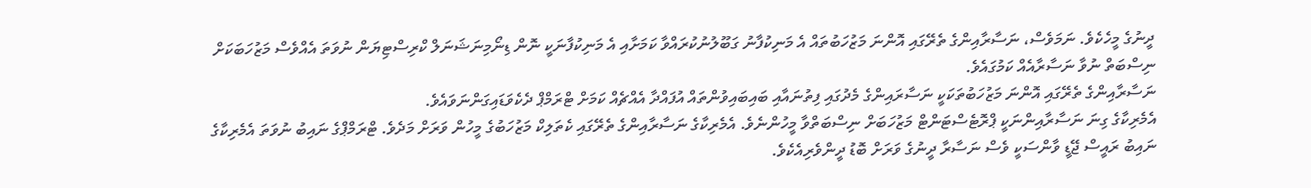ދީނުގެ މީހެކެވެ. ނަމަވެސް، ނަސާރާއިންގެ ތެރޭގައި އޮންނަ މަޒުހަބުތައް އެ މަނިކުފާނު ގަބޫލުނުކުރައްވާ ކަމަށާއި އެ މަނިކުފާނަކީ ނޮން ޑިނޯމިނަޝަނަލް ކްރިސްޓިޔަން ނުވަތަ އެއްވެސް މަޒުހަބަކަށް ނިސްބަތް ނުވާ ނަސާރާއެއް ކަމުގައެވެ.
ނަސާރާއިންގެ ތެރޭގައި އޮންނަ މަޒުހަބުތަކަކީ ނަސާރައިންގެ މެދުގައި ފިތުނައާއި ބައިބައިވުންތައް އުފައްދާ އެއްޗެއް ކަމަށް ޓްރަމްޕް ދެކެވަޑައިގަންނަވައެވެ.
އެމެރިކާގެ ގިނަ ނަސާރާއިންނަކީ ޕްރޮޓެސްޓަންޓް މަޒުހަބަށް ނިސްބަތްވާ މީހުންނެވެ. އެމެރިކާގެ ނަސާރާއިންގެ ތެރޭގައި ކެތަލިކް މަޒުހަބުގެ މީހުން ވަރަށް މަދެވެ. ޓްރަމްޕްގެ ނައިބު ނުވަތަ އެމެރިކާގެ ނައިބު ރައީސް ޖޭޑީ ވާންސަކީ ވެސް ނަސާރާ ދީނުގެ ވަރަށް ބޮޑު ދީންވެރިއެކެވެ.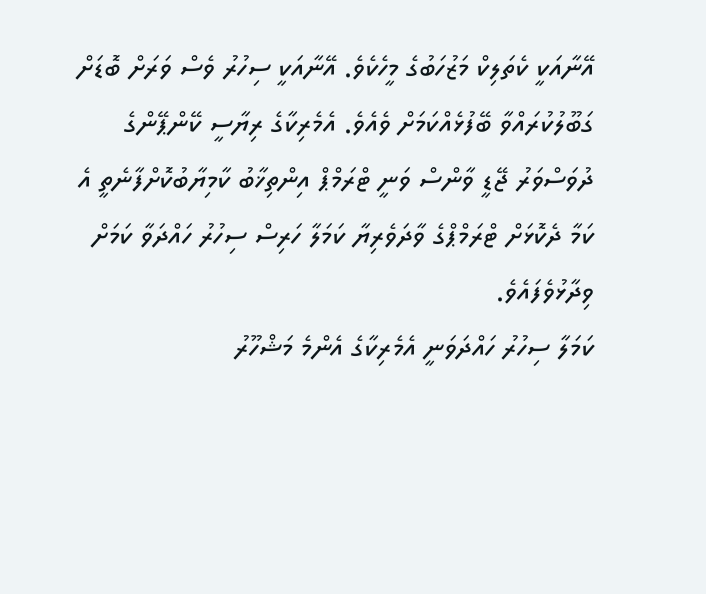އޭނާއަކީ ކެތަލިކް މަޒުހަބުގެ މީހެކެވެ. އޭނާއަކީ ސިހުރު ވެސް ވަރަށް ބޮޑަށް ގަބޫލުކުރައްވާ ބޭފުޅެއްކަމަށް ވެއެވެ. އެމެރިކާގެ ރިޔާސީ ކޭންޕޭންގެ ދުވަސްވަރު ޖޭޑީ ވާންސް ވަނީ ޓްރަމްޕް އިންތިޚާބު ކާމިޔާބުކޮށްފާނެތީ އެ ކަމާ ދެކޮޅަށް ޓްރަމްޕްގެ ވާދަވެރިޔާ ކަމަލާ ހަރިސް ސިހުރު ހައްދަވާ ކަމަށް ވިދާޅުވެފައެވެ.
ކަމަލާ ސިހުރު ހައްދަވަނީ އެމެރިކާގެ އެންމެ މަޝްހޫރު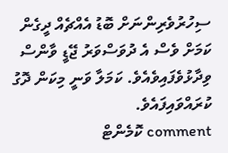ސިހުރުވެރިންނަށް ބޮޑު އެއްޗެއް ދީގެން ކަމަށް ވެސް އެ ދުވަސްވަރު ޖޭޑީ ވާންސް ވިދާޅުވެފައިވެއެވެ. ކަމަލާ ވަނީ މިކަން ދޮގު ކުރައްވައިފައެވެ.
comment ކޮމެންޓް